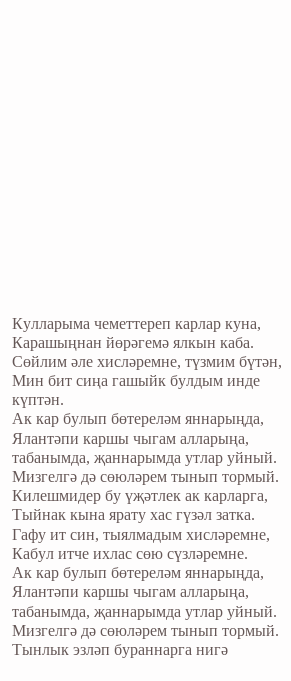Кулларыма чеметтереп карлар куна,
Карашыңнан йөрәгемә ялкын каба.
Сөйлим әле хисләремне, түзмим бүтән,
Мин бит сиңа гашыйк булдым инде күптән.
Ак кар булып бөтереләм яннарыңда,
Ялантәпи каршы чыгам алларыңа,
табанымда, җаннарымда утлар уйный.
Мизгелгә дә сөюләрем тынып тормый.
Килешмидер бу үҗәтлек ак карларга,
Тыйнак кына ярату хас гүзәл затка.
Гафу ит син, тыялмадым хисләремне,
Кабул итче ихлас сөю сүзләремне.
Ак кар булып бөтереләм яннарыңда,
Ялантәпи каршы чыгам алларыңа,
табанымда, җаннарымда утлар уйный.
Мизгелгә дә сөюләрем тынып тормый.
Тынлык эзләп бураннарга нигә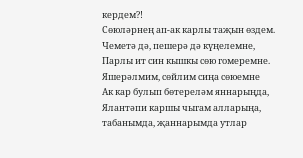кердем?!
Сөюләрнең ап-ак карлы таҗын өздем.
Чеметә дә, пешерә дә күңелемне,
Парлы ит син кышкы сөю гомеремне.
Яшерәлмим, сөйлим сиңа сөюемне
Ак кар булып бөтереләм яннарыңда,
Ялантәпи каршы чыгам алларыңа,
табанымда, җаннарымда утлар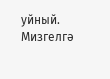уйный.
Мизгелгә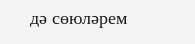дә сөюләрем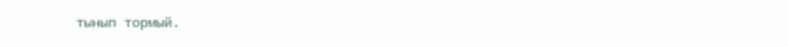тынып тормый.